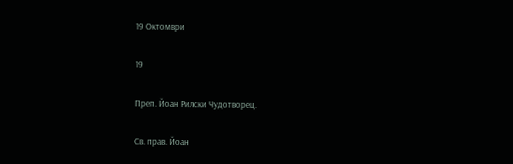19 Октомври

19

Преп. Йоан Рилски Чудотворец.

Св. прав. Йоан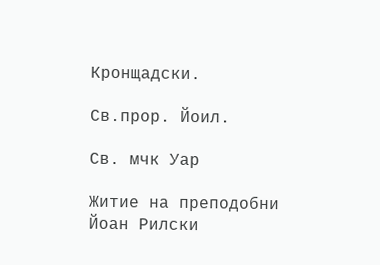Кронщадски.

Св.прор. Йоил.

Св. мчк Уар

Житие на преподобни Йоан Рилски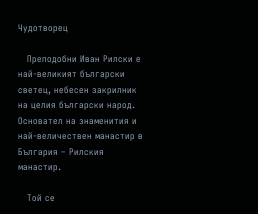Чудотворец

   Преподобни Иван Рилски е най-великият български светец, небесен закрилник на целия български народ. Основател на знаменития и най-величествен манастир в България – Рилския манастир.

   Той се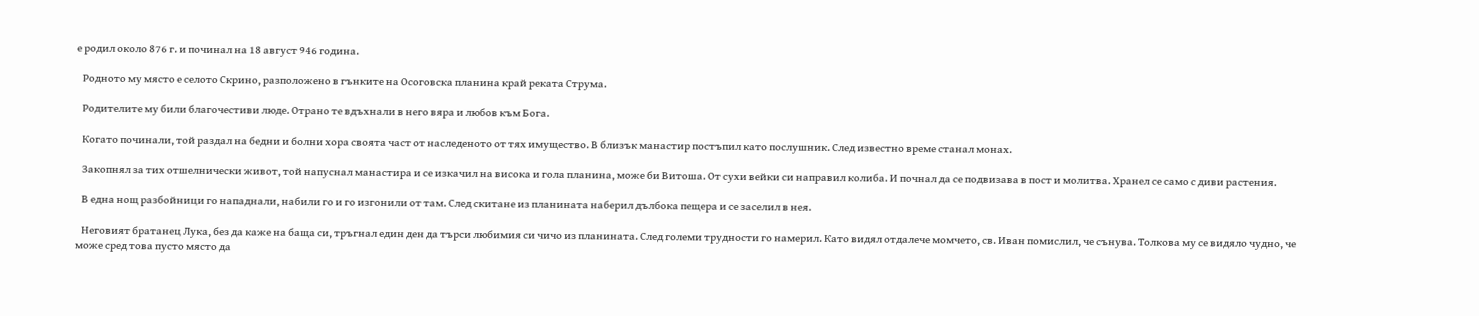е родил около 876 г. и починал на 18 август 946 година.

   Родното му място е селото Скрино, разположено в гънките на Осоговска планина край реката Струма.

   Родителите му били благочестиви люде. Отрано те вдъхнали в него вяра и любов към Бога.

   Когато починали, той раздал на бедни и болни хора своята част от наследеното от тях имущество. В близък манастир постъпил като послушник. След известно време станал монах.

   Закопнял за тих отшелнически живот, той напуснал манастира и се изкачил на висока и гола планина, може би Витоша. От сухи вейки си направил колиба. И почнал да се подвизава в пост и молитва. Хранел се само с диви растения.

   В една нощ разбойници го нападнали, набили го и го изгонили от там. След скитане из планината наберил дълбока пещера и се заселил в нея.

   Неговият братанец Лука, без да каже на баща си, тръгнал един ден да търси любимия си чичо из планината. След големи трудности го намерил. Като видял отдалече момчето, св. Иван помислил, че сънува. Толкова му се видяло чудно, че може сред това пусто място да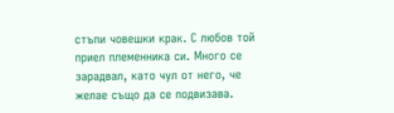стъпи човешки крак. С любов той приел племенника си. Много се зарадвал, като чул от него, че желае също да се подвизава.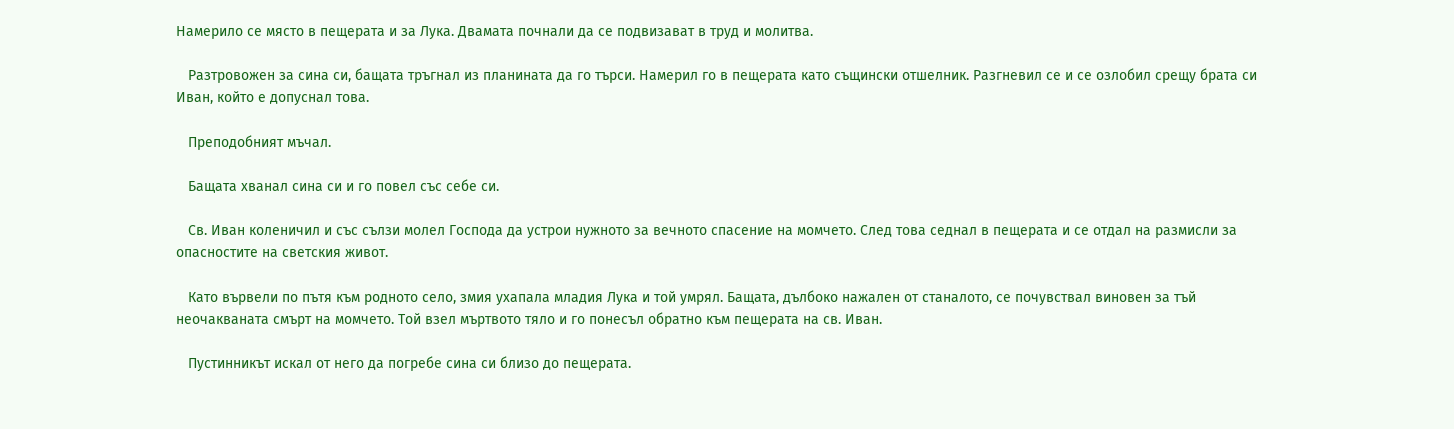Намерило се място в пещерата и за Лука. Двамата почнали да се подвизават в труд и молитва.

   Разтровожен за сина си, бащата тръгнал из планината да го търси. Намерил го в пещерата като същински отшелник. Разгневил се и се озлобил срещу брата си Иван, който е допуснал това.

   Преподобният мъчал.

   Бащата хванал сина си и го повел със себе си.

   Св. Иван коленичил и със сълзи молел Господа да устрои нужното за вечното спасение на момчето. След това седнал в пещерата и се отдал на размисли за опасностите на светския живот.

   Като вървели по пътя към родното село, змия ухапала младия Лука и той умрял. Бащата, дълбоко нажален от станалото, се почувствал виновен за тъй неочакваната смърт на момчето. Той взел мъртвото тяло и го понесъл обратно към пещерата на св. Иван.

   Пустинникът искал от него да погребе сина си близо до пещерата.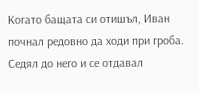Когато бащата си отишъл, Иван почнал редовно да ходи при гроба. Седял до него и се отдавал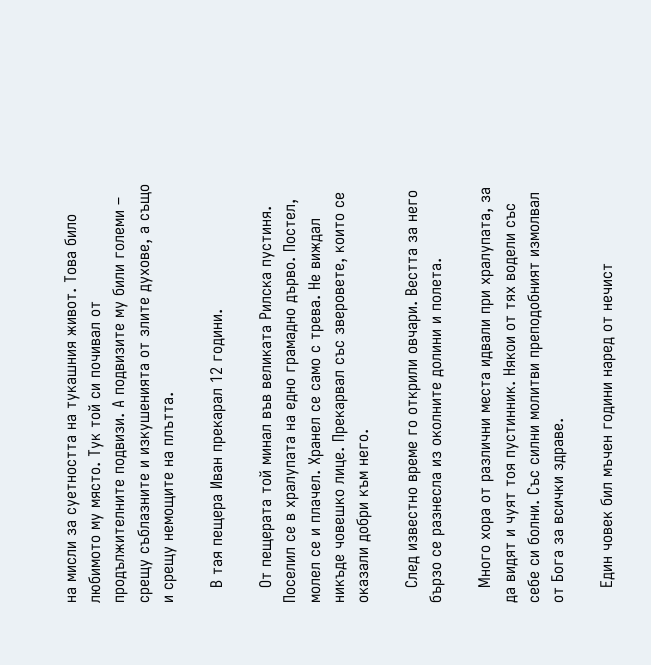на мисли за суетността на тукашния живот. Това било любимото му място. Тук той си почивал от продължителните подвизи. А подвизите му били големи – срещу съблазните и изкушенията от злите духове, а също и срещу немощите на плътта.

   В тая пещера Иван прекарал 12 години.

   От пещерата той минал във великата Рилска пустиня. Поселил се в хралупата на едно грамадно дърво. Постел, молел се и плачел. Хранел се само с трева. Не виждал никъде човешко лице. Прекарвал със зверовете, които се оказали добри към него.

   След известно време го открили овчари. Вестта за него бързо се разнесла из околните долини и полета.

   Много хора от различни места идвали при хралупата, за да видят и чуят тоя пустинник. Някои от тях водели със себе си болни. Със силни молитви преподобният измолвал от Бога за всички здраве.

   Един човек бил мъчен години наред от нечист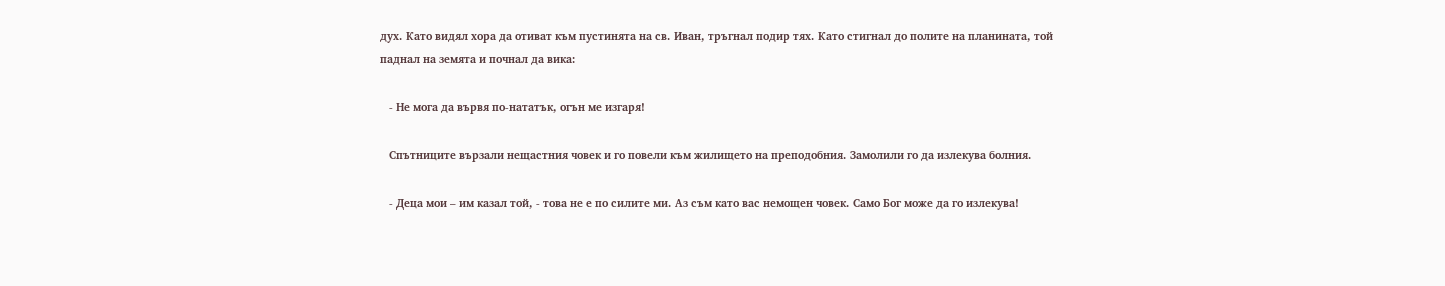дух. Като видял хора да отиват към пустинята на св. Иван, тръгнал подир тях. Като стигнал до полите на планината, той паднал на земята и почнал да вика:

   - Не мога да вървя по-нататък, огън ме изгаря!

   Спътниците вързали нещастния човек и го повели към жилището на преподобния. Замолили го да излекува болния.

   - Деца мои – им казал той, - това не е по силите ми. Аз съм като вас немощен човек. Само Бог може да го излекува!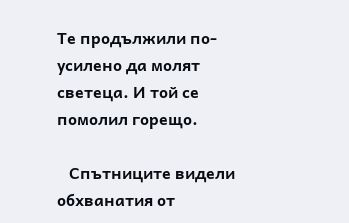Те продължили по-усилено да молят светеца. И той се помолил горещо.

   Спътниците видели обхванатия от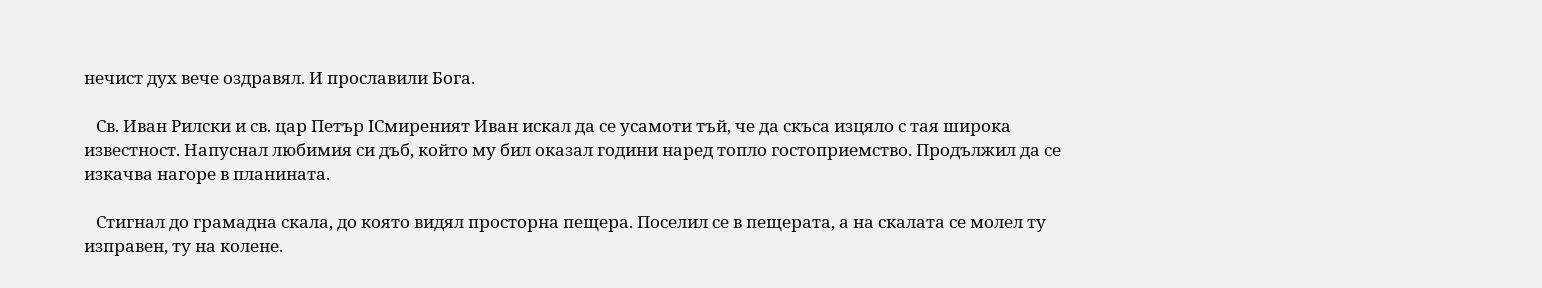нечист дух вече оздравял. И прославили Бога.

   Св. Иван Рилски и св. цар Петър IСмиреният Иван искал да се усамоти тъй, че да скъса изцяло с тая широка известност. Напуснал любимия си дъб, който му бил оказал години наред топло гостоприемство. Продължил да се изкачва нагоре в планината.

   Стигнал до грамадна скала, до която видял просторна пещера. Поселил се в пещерата, а на скалата се молел ту изправен, ту на колене.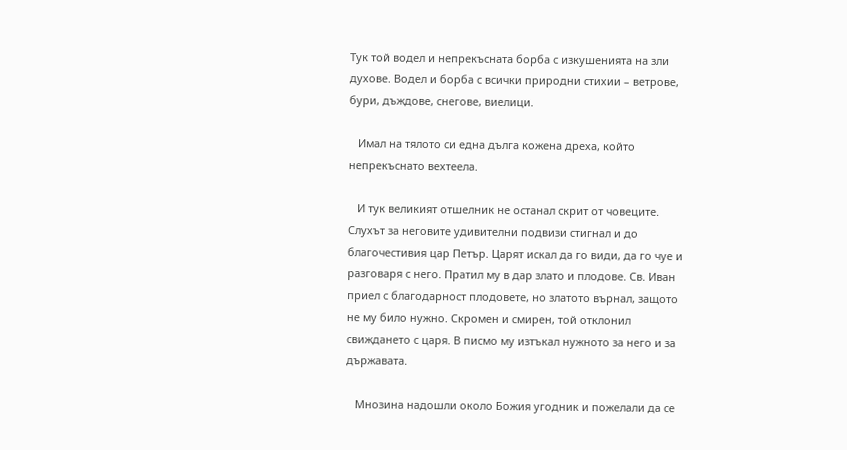Тук той водел и непрекъсната борба с изкушенията на зли духове. Водел и борба с всички природни стихии – ветрове, бури, дъждове, снегове, виелици.

   Имал на тялото си една дълга кожена дреха, който непрекъснато вехтеела.

   И тук великият отшелник не останал скрит от човеците. Слухът за неговите удивителни подвизи стигнал и до благочестивия цар Петър. Царят искал да го види, да го чуе и разговаря с него. Пратил му в дар злато и плодове. Св. Иван приел с благодарност плодовете, но златото върнал, защото не му било нужно. Скромен и смирен, той отклонил свиждането с царя. В писмо му изтъкал нужното за него и за държавата.

   Мнозина надошли около Божия угодник и пожелали да се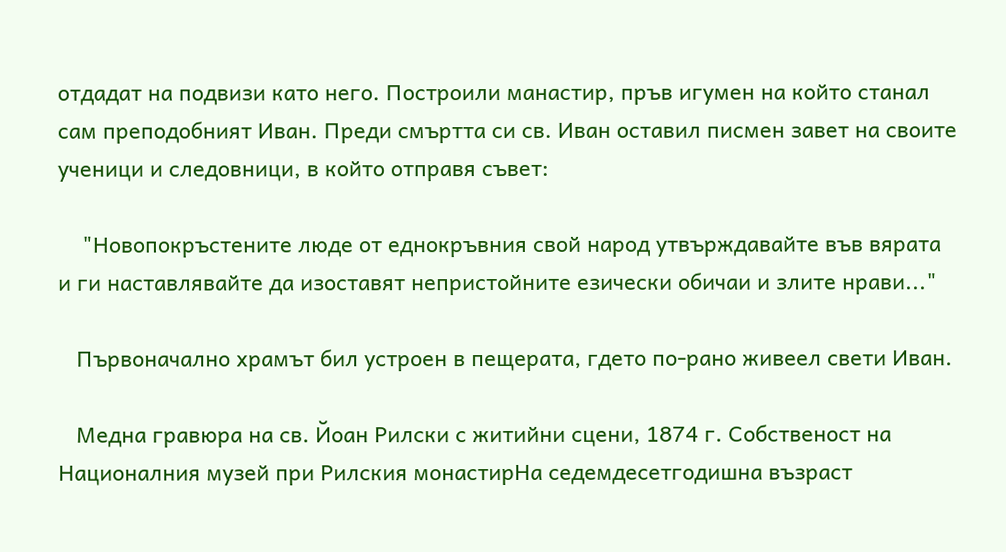отдадат на подвизи като него. Построили манастир, пръв игумен на който станал сам преподобният Иван. Преди смъртта си св. Иван оставил писмен завет на своите ученици и следовници, в който отправя съвет:

    "Новопокръстените люде от еднокръвния свой народ утвърждавайте във вярата и ги наставлявайте да изоставят непристойните езически обичаи и злите нрави..."

   Първоначално храмът бил устроен в пещерата, гдето по-рано живеел свети Иван.

   Медна гравюра на св. Йоан Рилски с житийни сцени, 1874 г. Собственост на Националния музей при Рилския монастирНа седемдесетгодишна възраст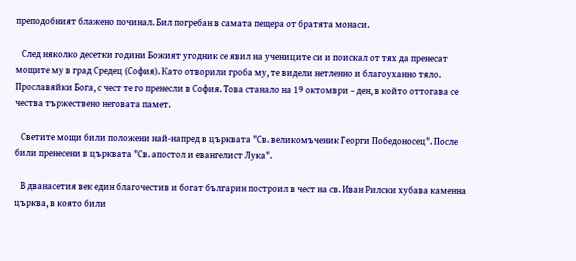преподобният блажено починал. Бил погребан в самата пещера от братята монаси.

   След няколко десетки години Божият угодник се явил на учениците си и поискал от тях да пренесат мощите му в град Средец (София). Като отворили гроба му, те видели нетленно и благоуханно тяло. Прославяйки Бога, с чест те го пренесли в София. Това станало на 19 октомври – ден, в който оттогава се чества тържествено неговата памет.

   Светите мощи били положени най-напред в църквата "Св. великомъченик Георги Победоносец". После били пренесени в църквата "Св. апостол и евангелист Лука".

   В дванасетия век един благочестив и богат българин построил в чест на св. Иван Рилски хубава каменна църква, в която били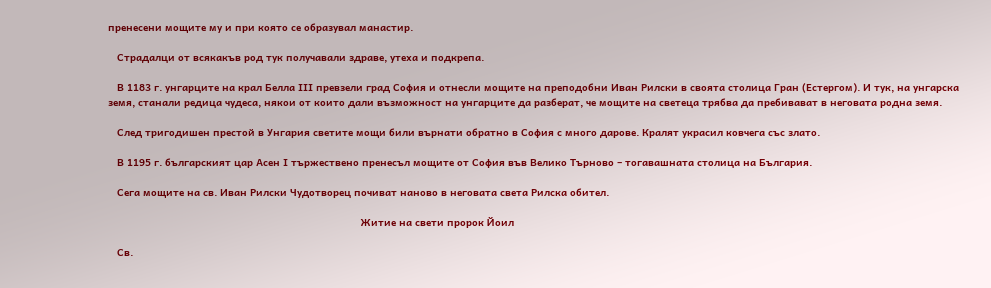пренесени мощите му и при която се образувал манастир.

   Страдалци от всякакъв род тук получавали здраве, утеха и подкрепа.

   В 1183 г. унгарците на крал Белла ІІІ превзели град София и отнесли мощите на преподобни Иван Рилски в своята столица Гран (Естергом). И тук, на унгарска земя, станали редица чудеса, някои от които дали възможност на унгарците да разберат, че мощите на светеца трябва да пребивават в неговата родна земя.

   След тригодишен престой в Унгария светите мощи били върнати обратно в София с много дарове. Кралят украсил ковчега със злато.

   В 1195 г. българският цар Асен І тържествено пренесъл мощите от София във Велико Търново – тогавашната столица на България.

   Сега мощите на св. Иван Рилски Чудотворец почиват наново в неговата света Рилска обител.

                                                                                    Житие на свети пророк Йоил

   Св.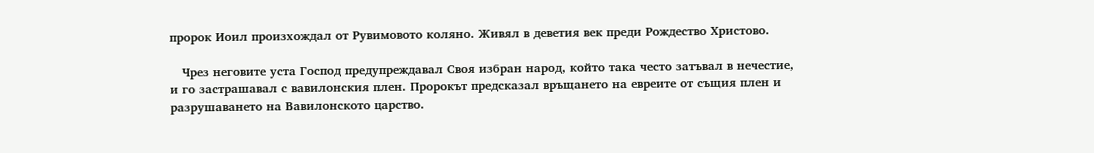пророк Иоил произхождал от Рувимовото коляно. Живял в деветия век преди Рождество Христово.

   Чрез неговите уста Господ предупреждавал Своя избран народ, който така често затъвал в нечестие, и го застрашавал с вавилонския плен. Пророкът предсказал връщането на евреите от същия плен и разрушаването на Вавилонското царство.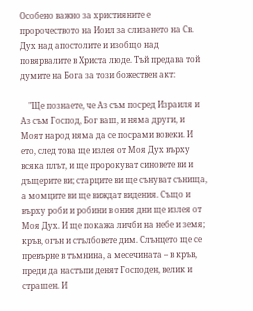Особено важно за християните е пророчеството на Иоил за слизането на Св. Дух над апостолите и изобщо над повярвалите в Христа люде. Тъй предава той думите на Бога за този божествен акт:

    "Ще познаете, че Аз съм посред Израиля и Аз съм Господ, Бог ваш, и няма други, и Моят народ няма да се посрами вовеки. И ето, след това ще излея от Моя Дух върху всяка плът, и ще пророкуват синовете ви и дъщерите ви; старците ви ще сънуват сънища, а момците ви ще виждат видения. Също и върху роби и робини в ония дни ще излея от Моя Дух. И ще покажа личби на небе и земя; кръв, огън и стълбовете дим. Слънцето ще се превърне в тъмнина, а месечината – в кръв, преди да настъпи денят Господен, велик и страшен. И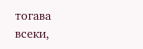тогава всеки,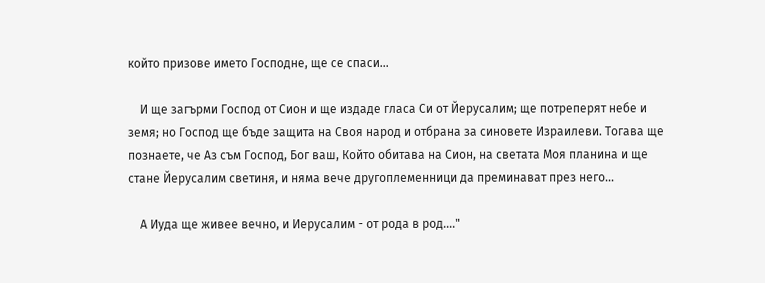който призове името Господне, ще се спаси...

    И ще загърми Господ от Сион и ще издаде гласа Си от Йерусалим; ще потреперят небе и земя; но Господ ще бъде защита на Своя народ и отбрана за синовете Израилеви. Тогава ще познаете, че Аз съм Господ, Бог ваш, Който обитава на Сион, на светата Моя планина и ще стане Йерусалим светиня, и няма вече другоплеменници да преминават през него...

    А Иуда ще живее вечно, и Иерусалим - от рода в род...."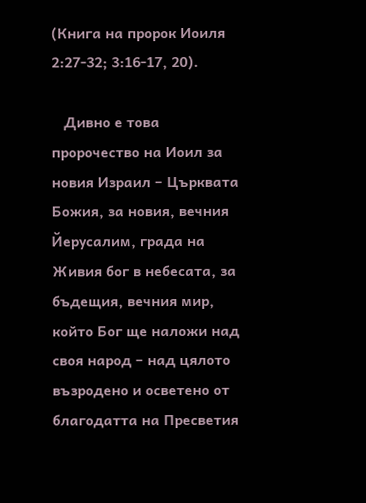(Книга на пророк Иоиля  2:27-32; 3:16-17, 20).

   Дивно е това пророчество на Иоил за новия Израил – Църквата Божия, за новия, вечния Йерусалим, града на Живия бог в небесата, за бъдещия, вечния мир, който Бог ще наложи над своя народ – над цялото възродено и осветено от благодатта на Пресветия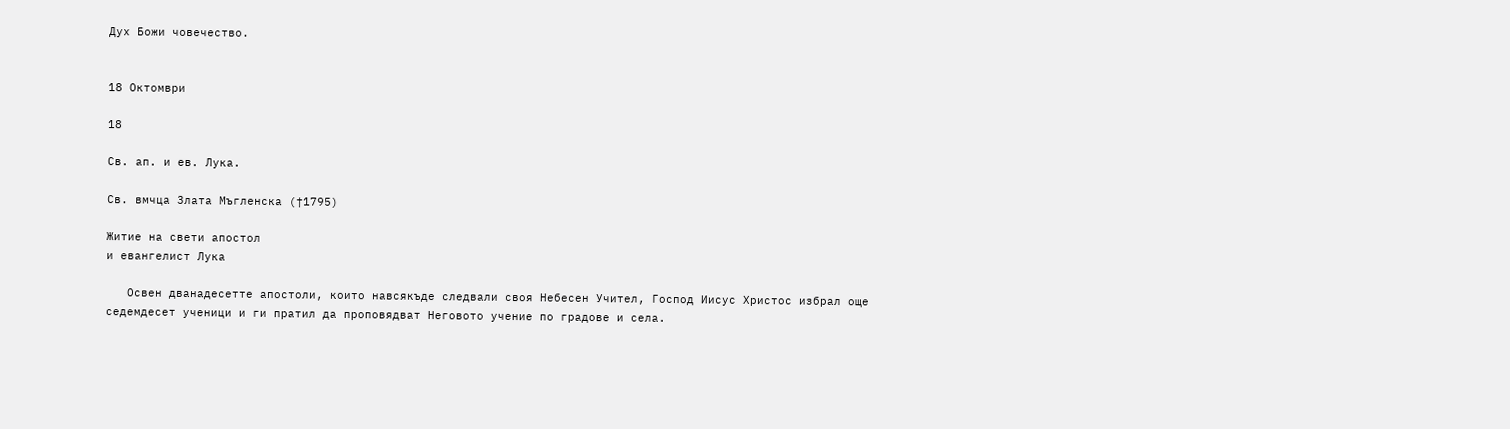Дух Божи човечество.


18 Октомври

18

Св. ап. и ев. Лука.

Св. вмчца Злата Мъгленска (†1795)

Житие на свети апостол
и евангелист Лука

   Освен дванадесетте апостоли, които навсякъде следвали своя Небесен Учител, Господ Иисус Христос избрал още седемдесет ученици и ги пратил да проповядват Неговото учение по градове и села.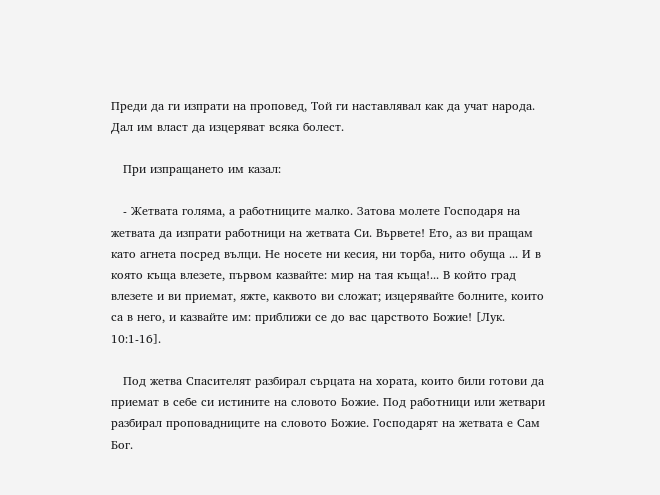Преди да ги изпрати на проповед, Той ги наставлявал как да учат народа. Дал им власт да изцеряват всяка болест.

   При изпращането им казал:

   - Жетвата голяма, а работниците малко. Затова молете Господаря на жетвата да изпрати работници на жетвата Си. Вървете! Ето, аз ви пращам като агнета посред вълци. Не носете ни кесия, ни торба, нито обуща ... И в която къща влезете, първом казвайте: мир на тая къща!... В който град влезете и ви приемат, яжте, каквото ви сложат; изцерявайте болните, които са в него, и казвайте им: приближи се до вас царството Божие! [Лук. 10:1-16].

   Под жетва Спасителят разбирал сърцата на хората, които били готови да приемат в себе си истините на словото Божие. Под работници или жетвари разбирал проповадниците на словото Божие. Господарят на жетвата е Сам Бог.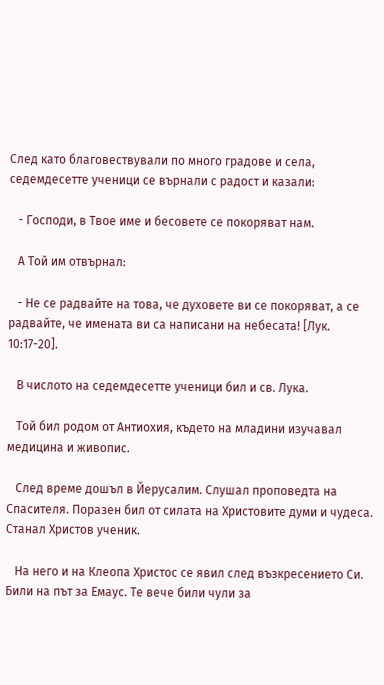След като благовествували по много градове и села, седемдесетте ученици се върнали с радост и казали:

   - Господи, в Твое име и бесовете се покоряват нам.

   А Той им отвърнал:

   - Не се радвайте на това, че духовете ви се покоряват, а се радвайте, че имената ви са написани на небесата! [Лук. 10:17-20].

   В числото на седемдесетте ученици бил и св. Лука.

   Той бил родом от Антиохия, където на младини изучавал медицина и живопис.

   След време дошъл в Йерусалим. Слушал проповедта на Спасителя. Поразен бил от силата на Христовите думи и чудеса. Станал Христов ученик.

   На него и на Клеопа Христос се явил след възкресението Си. Били на път за Емаус. Те вече били чули за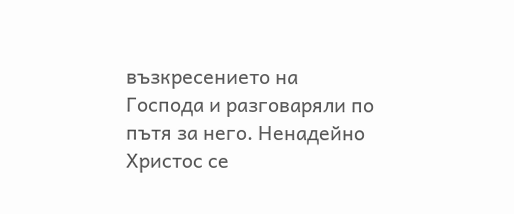възкресението на Господа и разговаряли по пътя за него. Ненадейно Христос се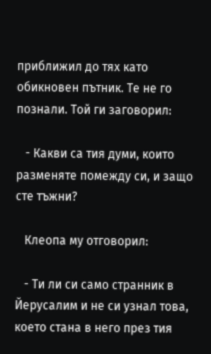приближил до тях като обикновен пътник. Те не го познали. Той ги заговорил:

   - Какви са тия думи, които разменяте помежду си, и защо сте тъжни?

   Клеопа му отговорил:

   - Ти ли си само странник в Йерусалим и не си узнал това, което стана в него през тия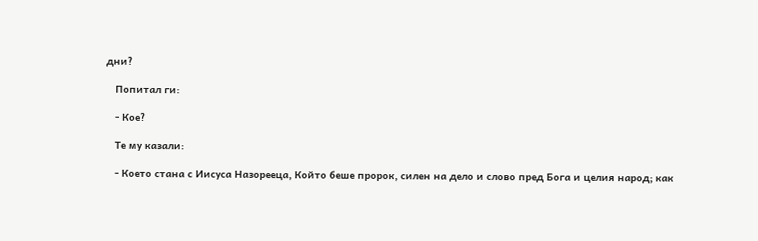дни?

   Попитал ги:

   - Кое?

   Те му казали:

   - Което стана с Иисуса Назорееца, Който беше пророк, силен на дело и слово пред Бога и целия народ; как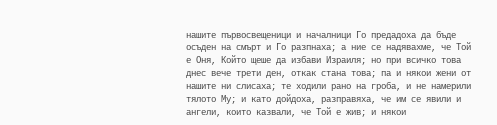нашите първосвещеници и началници Го предадоха да бъде осъден на смърт и Го разпнаха; а ние се надявахме, че Той е Оня, Който щеше да избави Израиля; но при всичко това днес вече трети ден, откак стана това; па и някои жени от нашите ни слисаха; те ходили рано на гроба, и не намерили тялото Му; и като дойдоха, разправяха, че им се явили и ангели, които казвали, че Той е жив; и някои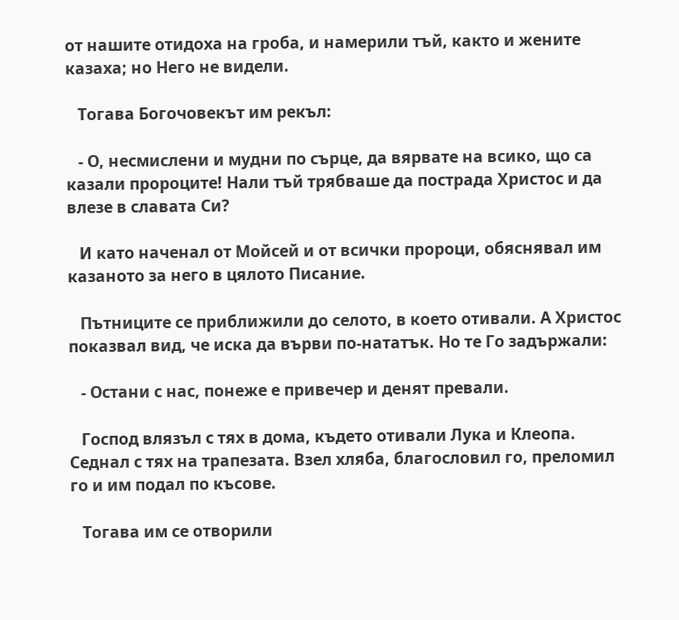от нашите отидоха на гроба, и намерили тъй, както и жените казаха; но Него не видели.

   Тогава Богочовекът им рекъл:

   - О, несмислени и мудни по сърце, да вярвате на всико, що са казали пророците! Нали тъй трябваше да пострада Христос и да влезе в славата Си?

   И като наченал от Мойсей и от всички пророци, обяснявал им казаното за него в цялото Писание.

   Пътниците се приближили до селото, в което отивали. А Христос показвал вид, че иска да върви по-нататък. Но те Го задържали:

   - Остани с нас, понеже е привечер и денят превали.

   Господ влязъл с тях в дома, където отивали Лука и Клеопа. Седнал с тях на трапезата. Взел хляба, благословил го, преломил го и им подал по късове.

   Тогава им се отворили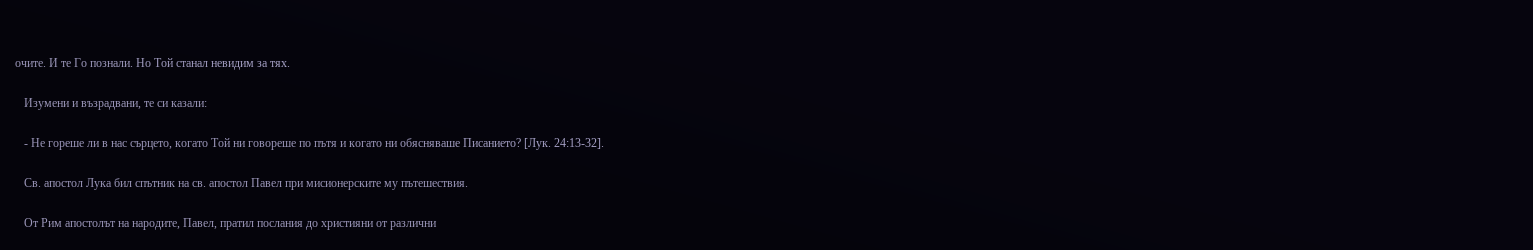очите. И те Го познали. Но Той станал невидим за тях.

   Изумени и възрадвани, те си казали:

   - Не гореше ли в нас сърцето, когато Той ни говореше по пътя и когато ни обясняваше Писанието? [Лук. 24:13-32].

   Св. апостол Лука бил спътник на св. апостол Павел при мисионерските му пътешествия.

   От Рим апостолът на народите, Павел, пратил послания дo християни от различни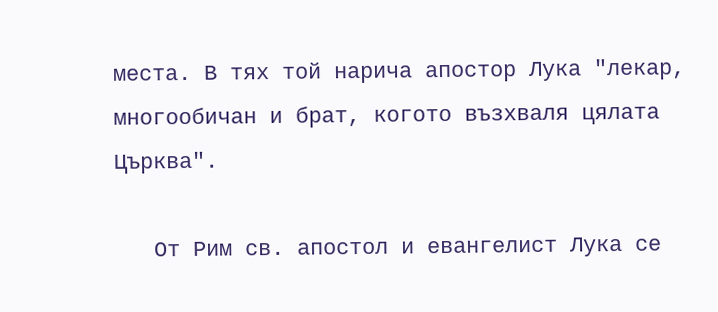места. В тях той нарича апостор Лука "лекар, многообичан и брат, когото възхваля цялата Църква".

   От Рим св. апостол и евангелист Лука се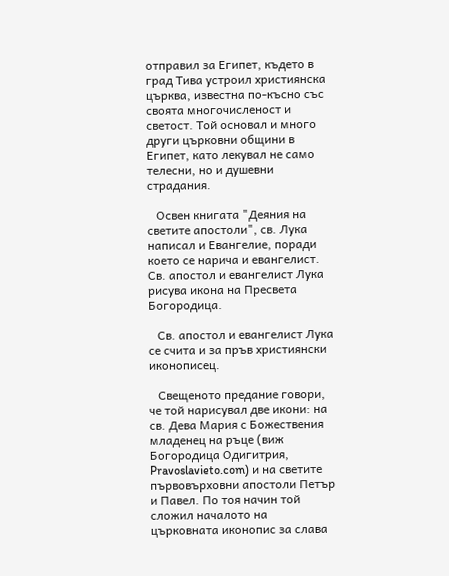отправил за Египет, където в град Тива устроил християнска църква, известна по-късно със своята многочисленост и светост. Той основал и много други църковни общини в Египет, като лекувал не само телесни, но и душевни страдания.

   Освен книгата "Деяния на светите апостоли", св. Лука написал и Евангелие, поради което се нарича и евангелист.
Св. апостол и евангелист Лука рисува икона на Пресвета Богородица.

   Св. апостол и евангелист Лука се счита и за пръв християнски иконописец.

   Свещеното предание говори, че той нарисувал две икони: на св. Дева Мария с Божествения младенец на ръце (виж Богородица Одигитрия, Pravoslavieto.com) и на светите първовърховни апостoли Петър и Павел. По тоя начин той сложил началото на църковната иконопис за слава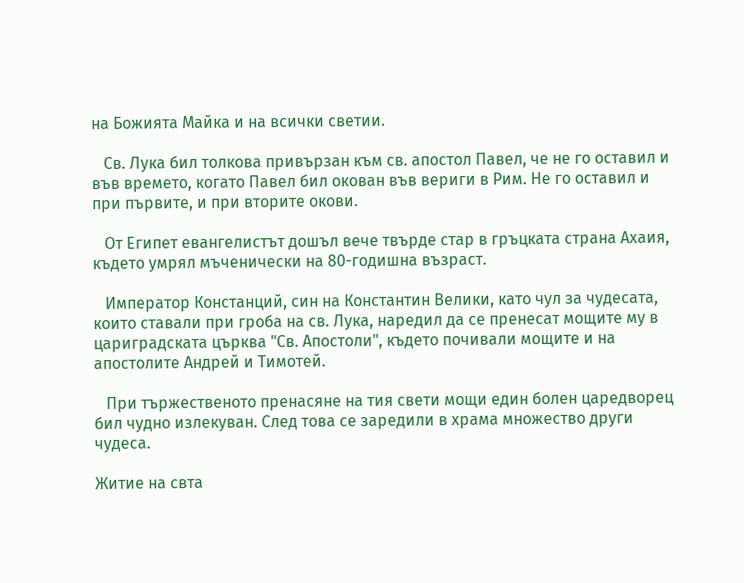на Божията Майка и на всички светии.

   Св. Лука бил толкова привързан към св. апостол Павел, че не го остaвил и във времето, когато Павел бил окован във вериги в Рим. Не го оставил и при първите, и при вторите окови.

   От Египет евангелистът дошъл вече твърде стар в гръцката страна Ахаия, където умрял мъченически на 80-годишна възраст.

   Император Констанций, син на Константин Велики, като чул за чудесата, които ставали при гроба на св. Лука, наредил да се пренесат мощите му в цариградската църква "Св. Апостоли", където почивали мощите и на апостолите Андрей и Тимотей.

   При тържественото пренасяне на тия свети мощи един болен царедворец бил чудно излекуван. След това се заредили в храма множество други чудеса.

Житие на свта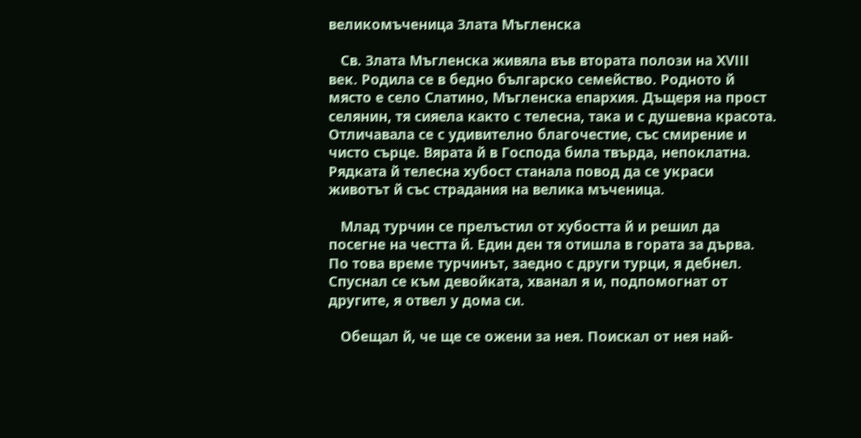великомъченица Злата Мъгленска

   Св. Злата Мъгленска живяла във втората полози на ХVІІІ век. Родила се в бедно българско семейство. Родното й място е село Слатино, Мъгленска епархия. Дъщеря на прост селянин, тя сияела както с телесна, така и с душевна красота. Отличавала се с удивително благочестие, със смирение и чисто сърце. Вярата й в Господа била твърда, непоклатна. Рядката й телесна хубост станала повод да се украси животът й със страдания на велика мъченица.

   Млад турчин се прелъстил от хубостта й и решил да посегне на честта й. Един ден тя отишла в гората за дърва. По това време турчинът, заедно с други турци, я дебнел. Спуснал се към девойката, хванал я и, подпомогнат от другите, я отвел у дома си.

   Обещал й, че ще се ожени за нея. Поискал от нея най-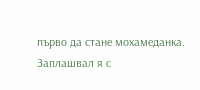първо да стане мохамеданка. Заплашвал я с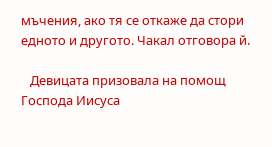мъчения, ако тя се откаже да стори едното и другото. Чакал отговора й.

   Девицата призовала на помощ Господа Иисуса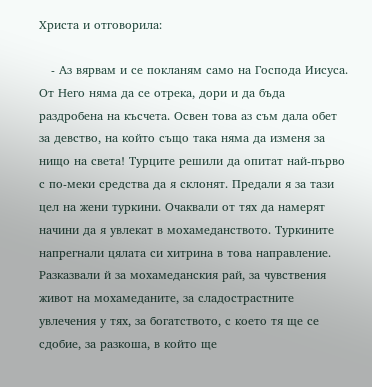Христа и отговорила:

   - Аз вярвам и се покланям само на Господа Иисуса. От Него няма да се отрека, дори и да бъда раздробена на късчета. Освен това аз съм дала обет за девство, на който също така няма да изменя за нищо на света! Турците решили да опитат най-първо с по-меки средства да я склонят. Предали я за тази цел на жени туркини. Очаквали от тях да намерят начини да я увлекат в мохамеданството. Туркините напрегнали цялата си хитрина в това направление. Разказвали й за мохамеданския рай, за чувствения живот на мохамеданите, за сладострастните увлечения у тях, за богатството, с което тя ще се сдобие, за разкоша, в който ще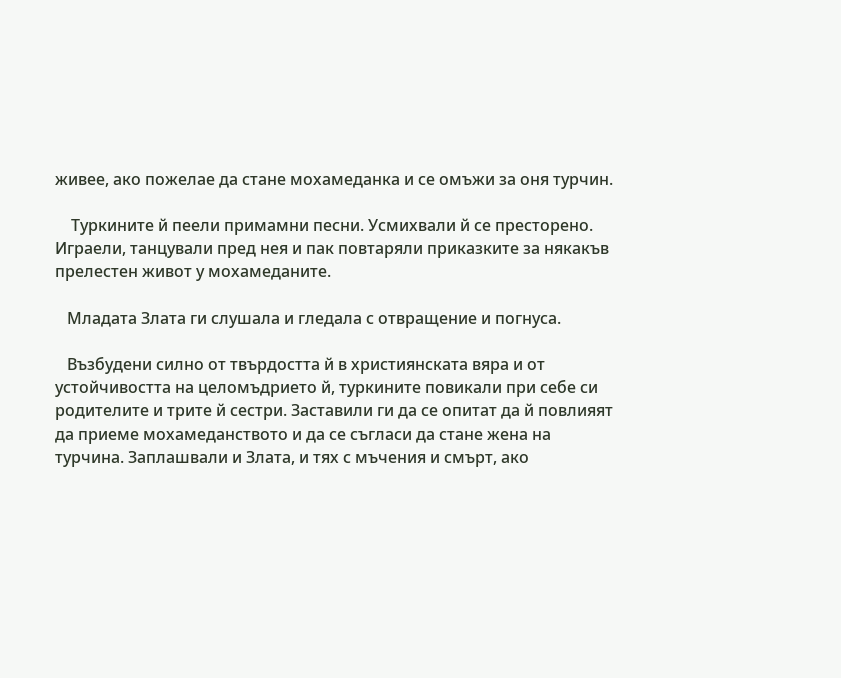живее, ако пожелае да стане мохамеданка и се омъжи за оня турчин.

    Туркините й пеели примамни песни. Усмихвали й се престорено. Играели, танцували пред нея и пак повтаряли приказките за някакъв прелестен живот у мохамеданите.

   Младата Злата ги слушала и гледала с отвращение и погнуса.

   Възбудени силно от твърдостта й в християнската вяра и от устойчивостта на целомъдрието й, туркините повикали при себе си родителите и трите й сестри. Заставили ги да се опитат да й повлияят да приеме мохамеданството и да се съгласи да стане жена на турчина. Заплашвали и Злата, и тях с мъчения и смърт, ако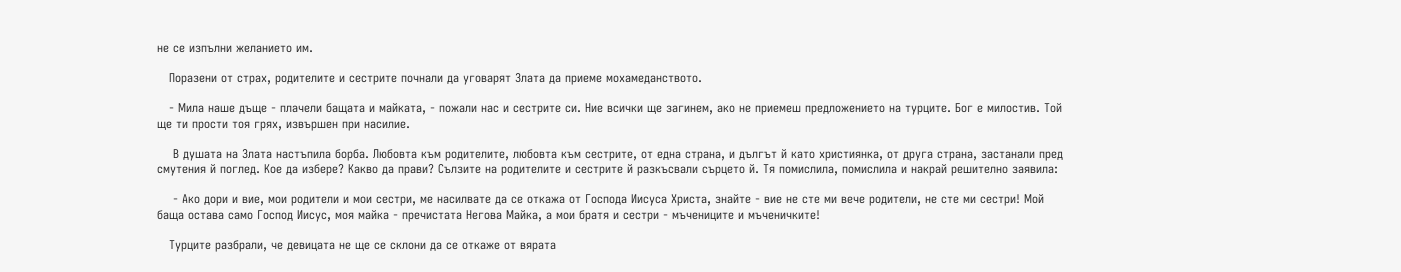не се изпълни желанието им.

   Поразени от страх, родителите и сестрите почнали да уговарят Злата да приеме мохамеданството.

   - Мила наше дъще - плачели бащата и майката, - пожали нас и сестрите си. Ние всички ще загинем, ако не приемеш предложението на турците. Бог е милостив. Той ще ти прости тоя грях, извършен при насилие.

    В душата на Злата настъпила борба. Любовта към родителите, любовта към сестрите, от една страна, и дългът й като християнка, от друга страна, застанали пред смутения й поглед. Кое да избере? Какво да прави? Сълзите на родителите и сестрите й разкъсвали сърцето й. Тя помислила, помислила и накрай решително заявила:

    - Ако дори и вие, мои родители и мои сестри, ме насилвате да се откажа от Господа Иисуса Христа, знайте - вие не сте ми вече родители, не сте ми сестри! Мой баща остава само Господ Иисус, моя майка - пречистата Негова Майка, а мои братя и сестри - мъчениците и мъченичките!

   Турците разбрали, че девицата не ще се склони да се откаже от вярата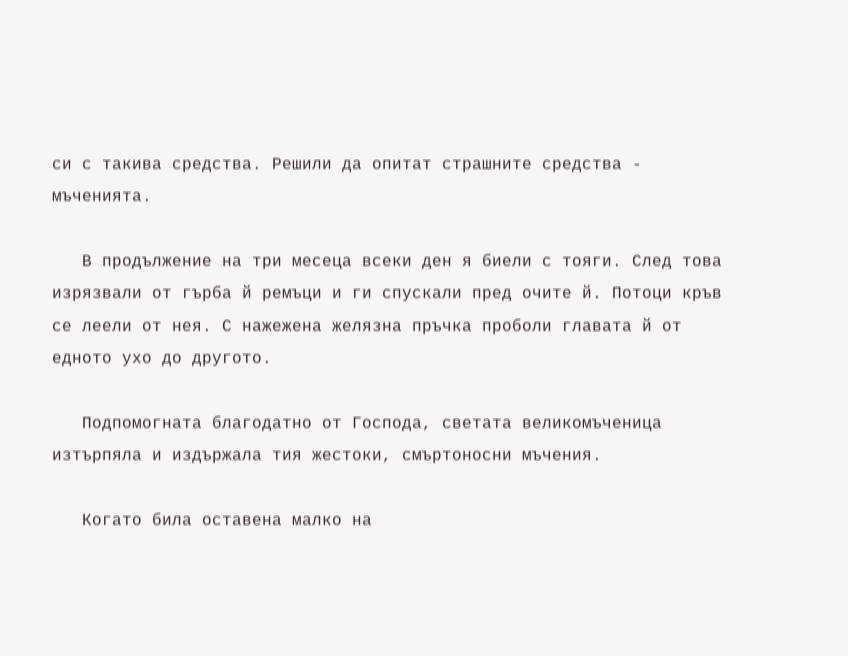си с такива средства. Решили да опитат страшните средства - мъченията.

   В продължение на три месеца всеки ден я биели с тояги. След това изрязвали от гърба й ремъци и ги спускали пред очите й. Потоци кръв се леели от нея. С нажежена желязна пръчка проболи главата й от едното ухо до другото.

   Подпомогната благодатно от Господа, светата великомъченица изтърпяла и издържала тия жестоки, смъртоносни мъчения.

   Когато била оставена малко на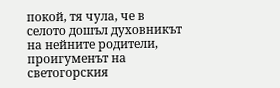покой, тя чула, че в селото дошъл духовникът на нейните родители, проигуменът на светогорския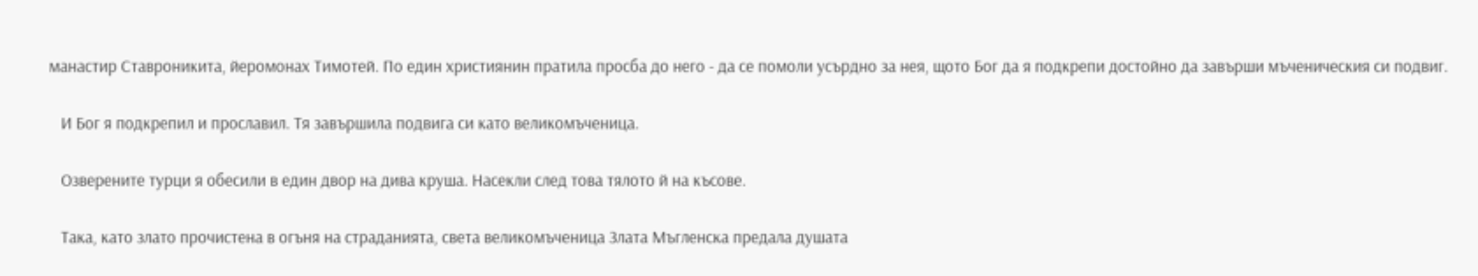манастир Ставроникита, йеромонах Тимотей. По един християнин пратила просба до него - да се помоли усърдно за нея, щото Бог да я подкрепи достойно да завърши мъченическия си подвиг.

   И Бог я подкрепил и прославил. Тя завършила подвига си като великомъченица.

   Озверените турци я обесили в един двор на дива круша. Насекли след това тялото й на късове.

   Така, като злато прочистена в огъня на страданията, света великомъченица Злата Мъгленска предала душата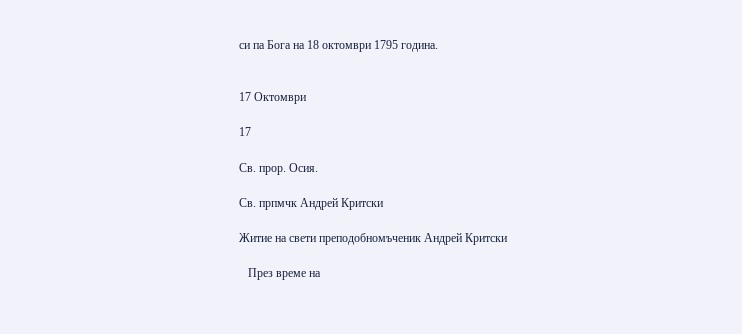си па Бога на 18 октомври 1795 година.


17 Октомври

17

Св. прор. Осия.

Св. прпмчк Андрей Критски

Житие на свети преподобномъченик Андрей Критски

   През време на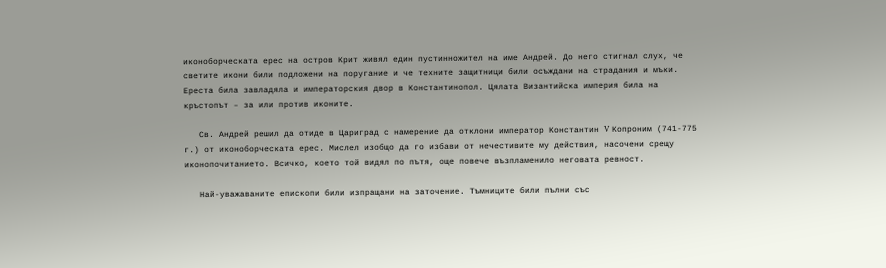иконоборческата ерес на остров Крит живял един пустинножител на име Андрей. До него стигнал слух, че светите икони били подложени на поругание и че техните защитници били осъждани на страдания и мъки. Ереста била завладяла и императорския двор в Константинопол. Цялата Византийска империя била на кръстопът – за или против иконите.

   Св. Андрей решил да отиде в Цариград с намерение да отклони император Константин V Копроним (741-775 г.) от иконоборческата ерес. Мислел изобщо да го избави от нечестивите му действия, насочени срещу иконопочитанието. Всичко, което той видял по пътя, още повече възпламенило неговата ревност.

   Най-уважаваните епископи били изпращани на заточение. Тъмниците били пълни със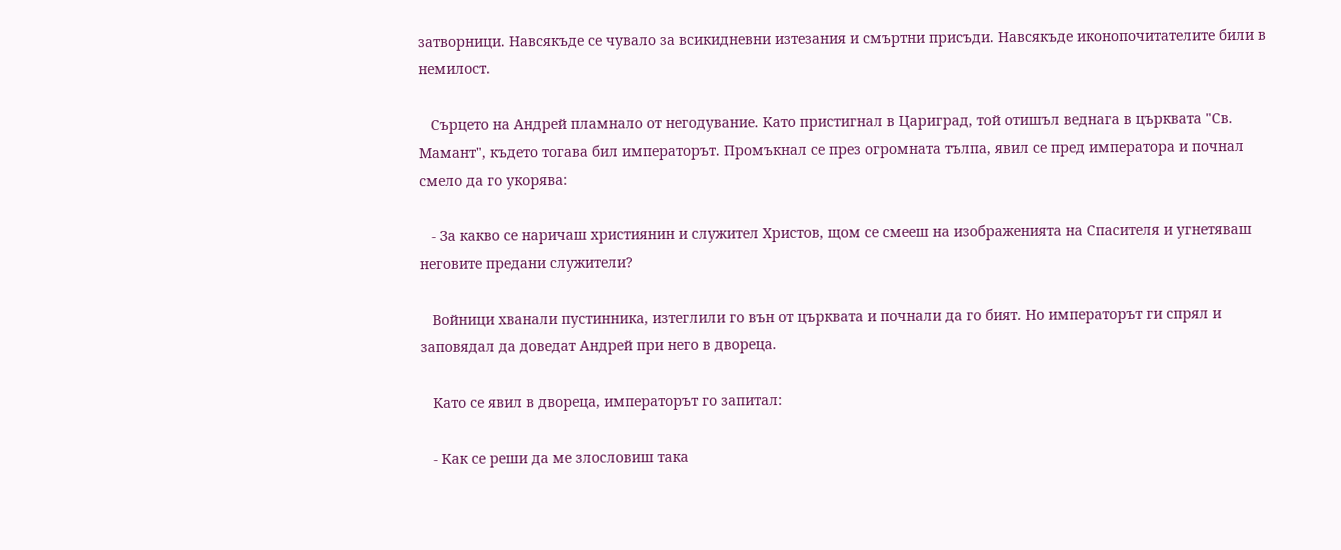затворници. Навсякъде се чувало за всикидневни изтезания и смъртни присъди. Навсякъде иконопочитателите били в немилост.

   Сърцето на Андрей пламнало от негодувание. Като пристигнал в Цариград, той отишъл веднага в църквата "Св. Мамант", където тогава бил императорът. Промъкнал се през огромната тълпа, явил се пред императора и почнал смело да го укорява:

   - За какво се наричаш християнин и служител Христов, щом се смееш на изображенията на Спасителя и угнетяваш неговите предани служители?

   Войници хванали пустинника, изтеглили го вън от църквата и почнали да го бият. Но императорът ги спрял и заповядал да доведат Андрей при него в двореца.

   Като се явил в двореца, императорът го запитал:

   - Как се реши да ме злословиш така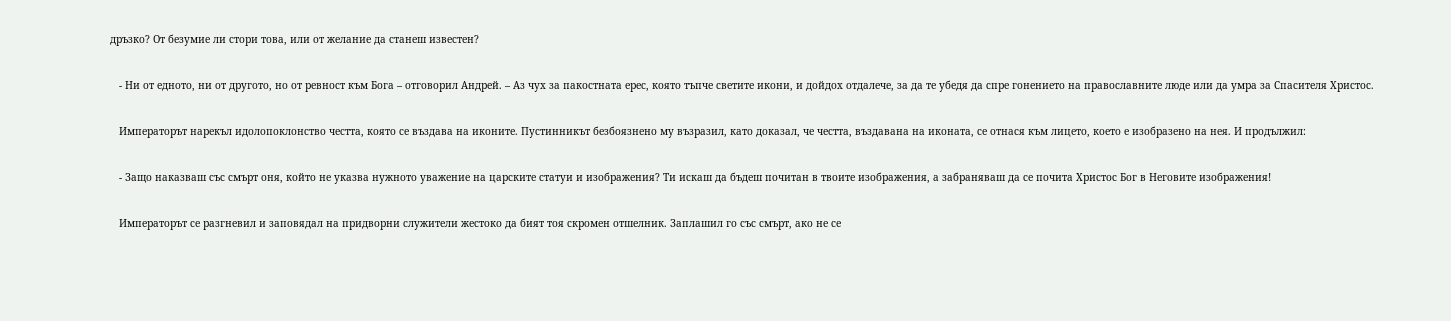дръзко? От безумие ли стори това, или от желание да станеш известен?

   - Ни от едното, ни от другото, но от ревност към Бога – отговорил Андрей. – Аз чух за пакостната ерес, която тъпче светите икони, и дойдох отдалече, за да те убедя да спре гонението на православните люде или да умра за Спасителя Христос.

   Императорът нарекъл идолопоклонство честта, която се въздава на иконите. Пустинникът безбоязнено му възразил, като доказал, че честта, въздавана на иконата, се отнася към лицето, което е изобразено на нея. И продължил:

   - Защо наказваш със смърт оня, който не указва нужното уважение на царските статуи и изображения? Ти искаш да бъдеш почитан в твоите изображения, а забраняваш да се почита Христос Бог в Неговите изображения!

   Императорът се разгневил и заповядал на придворни служители жестоко да бият тоя скромен отшелник. Заплашил го със смърт, ако не се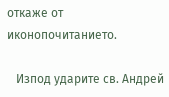откаже от иконопочитанието.

   Изпод ударите св. Андрей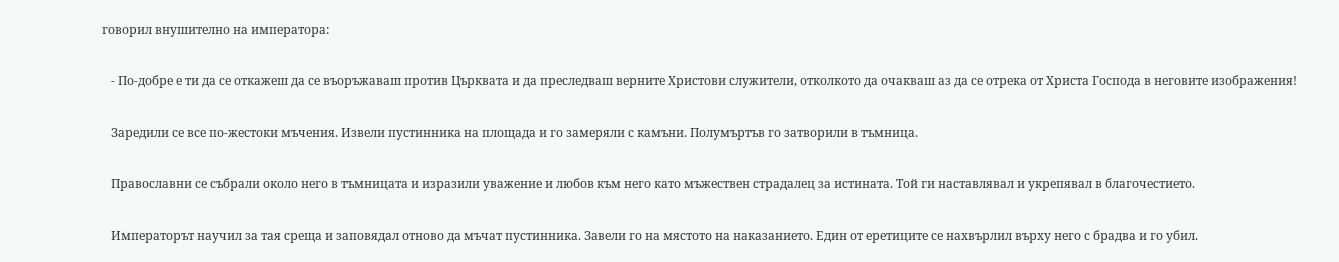говорил внушително на императора:

   - По-добре е ти да се откажеш да се въоръжаваш против Църквата и да преследваш верните Христови служители, отколкото да очакваш аз да се отрека от Христа Господа в неговите изображения!

   Заредили се все по-жестоки мъчения. Извели пустинника на площада и го замеряли с камъни. Полумъртъв го затворили в тъмница.

   Православни се събрали около него в тъмницата и изразили уважение и любов към него като мъжествен страдалец за истината. Той ги наставлявал и укрепявал в благочестието.

   Императорът научил за тая среща и заповядал отново да мъчат пустинника. Завели го на мястото на наказанието. Един от еретиците се нахвърлил върху него с брадва и го убил.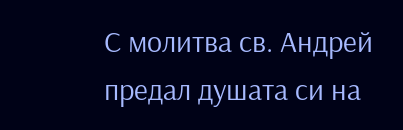С молитва св. Андрей предал душата си на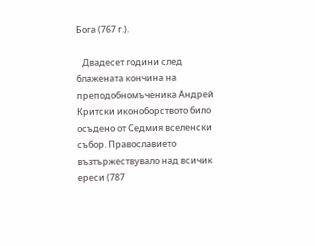Бога (767 г.).

   Двадесет години след блажената кончина на преподобномъченика Андрей Критски иконоборството било осъдено от Седмия вселенски събор. Православието възтържествувало над всичик ереси (787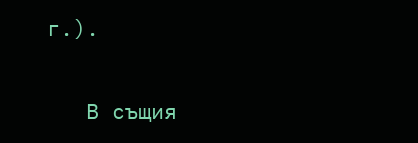г.).

   В същия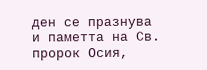ден се празнува и паметта на Св. пророк Осия,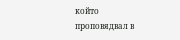който проповядвал в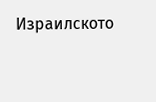Израилското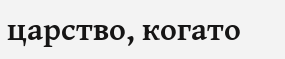царство, когато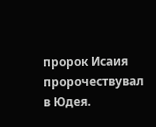пророк Исаия пророчествувал в Юдея.